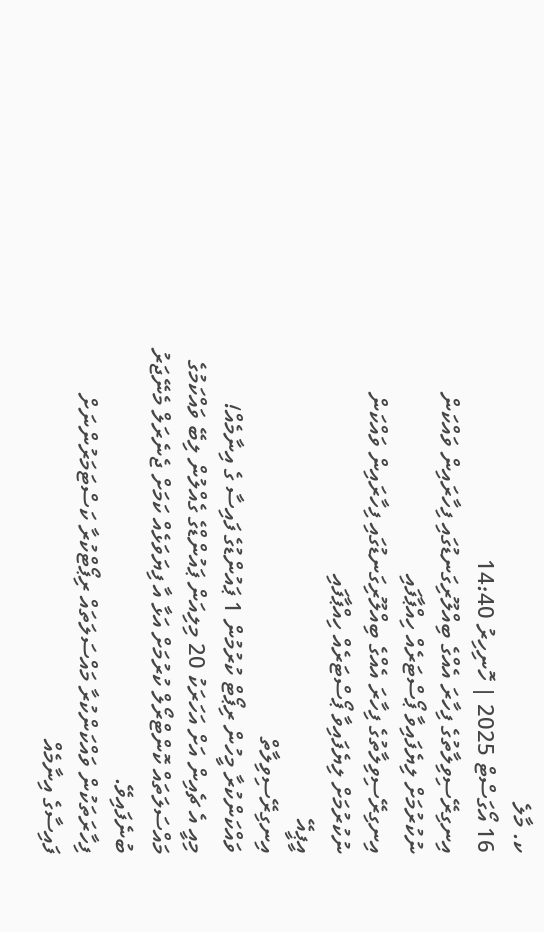ކ. މާލެ
16 އޯގަސްޓް 2025 | ހޮނިހިރު 14:40
އިނގިރޭސިވިލާތުގެ ފިހާރަ އެއްގެ ބިއްލޫރިގަނޑުގައި ފިހާރައިން ވައްކަން ނުކުރުމަށް ލިޔެފައިވާ ޕޯސްޓަރެއް ހިއްޕާފައި
އިނގިރޭސިވިލާތުގެ ފިހާރަ އެއްގެ ބިއްލޫރިގަނޑުގައި ފިހާރައިން ވައްކަން ނުކުރުމަށް ލިޔެފައިވާ ޕޯސްޓަރެއް ހިއްޕާފައި
އީޕީއޭ
އިނގިރޭސިވިލާތް
ވައްކަންކުރާ މީހުން ރިޕޯޓް ކުރުމުން 1 ޕައުންޑުގެ ފައިސާ ގެ އިނާމެއް!
މިއީ އެ ޗެއިން އަށް އަހަރަކު 20 މިލިއަން ޕައުންޑްގެ ގެއްލުން ލިބޭ ވައްކަމުގެ މައްސަލަތައް ކޮންޓްރޯލް ކުރުމަށް އަޅާ އާ ފިޔަވަޅެއް ކަމަށް ޖެނެރަލް މެނޭޖަރު ބުނެފައިވޭ.
ފިހާރަތަކުން ވައްކަންކުރާ މައްސަލަތައް ރިޕޯޓްކުރާ ކަސްޓަމަރުންނަށް ފައިސާގެ އިނާމެއް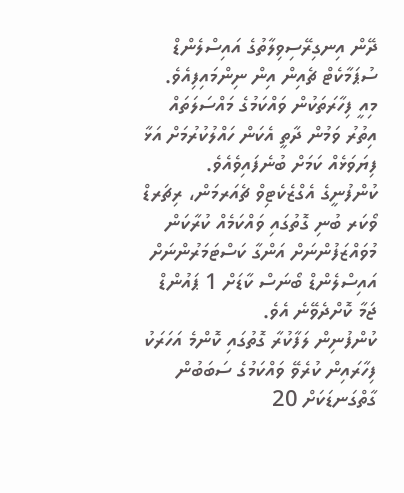ދޭން އިނގިރޭސިވިލާތުގެ އައިސްލެންޑް ސުޕަމާކެޓް ޗެއިން އިން ނިންމައިފިއެވެ.
މިއީ ފިހާރަތަކުން ވައްކަމުގެ މައްސަލަތައް އިތުރު ވަމުން ދާތީ އެކަން ހައްލުކުރުމަށް އަޅާ ފިޔަވަޅެއް ކަމަށް ބުނެފައިވެއެވެ.
ކުންފުނީގެ އެގްޒެކެޓިވް ޗެއަރމަން، ރިޗަރޑް ވޯކަރ ބުނި ގޮތުގައި ވައްކަމެއް ކުރާކަން މުވައްޒަފުންނަށް އަންގާ ކަސްޓަމަރުންނަށް އައިސްލެންޑް ބޯނަސް ކާޑަށް 1 ޕައުންޑް ޖަމާ ކޮށްދެވޭނެ އެވެ.
ކުންފުނިން ލަފާކުރާ ގޮތުގައި ކޮންމެ އަހަރަކު ފިހާރައިން ކުރެވޭ ވައްކަމުގެ ސަބަބުން ގާތްގަނޑަކަށް 20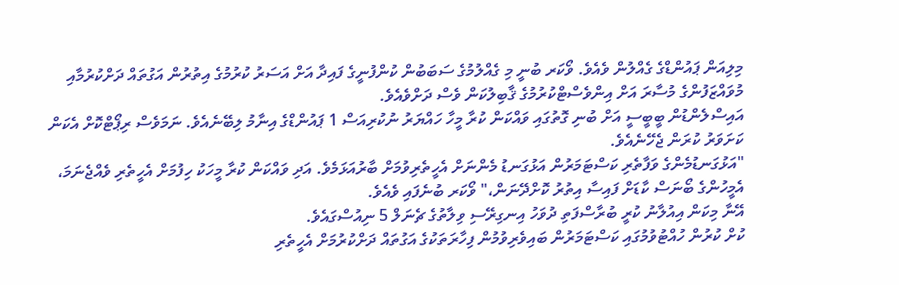މިލިއަން ޕައުންޑްގެ ގެއްލުން ވެއެވެ. ވޯކަރ ބުނީ މި ގެއްލުމުގެ ސަބަބުން ކުންފުނީގެ ފައިދާ އަށް އަސަރު ކުރުމުގެ އިތުރުން އަގުތައް ދަށްކުރުމާއި މުވައްޒަފުންގެ މުސާރަ އަށް އިންވެސްޓްކުރުމުގެ ޤާބިލުކަން ވެސް ދަށްވެއެވެ.
އައިސްލެންޑުން ބީބީސީ އަށް ބުނި ގޮތުގައި ވައްކަން ކުރާ މީހާ ހައްޔަރު ނުކުރިއަސް 1 ޕައުންޑްގެ އިނާމު ލިބޭނެއެވެ. ނަމަވެސް ރިޕޯޓްކޮށް އެކަން ކަށަވަރު ކުރަން ޖެހޭނެއެވެ.
"އަޅުގަނޑުމެންގެ ވަފާތެރި ކަސްޓަމަރުން އަޅުގަނޑު މެންނަށް އެހީތެރިވުމަށް ބާރުއަޅަމެވެ. އަދި ވައްކަން ކުރާ މީހަކު ހިފުމަށް އެހީތެރި ވެއްޖެނަމަ، އެމީހުންގެ ބޯނަސް ކާޑަށް ފައިސާ އިތުރު ކޮށްދޭނަން،" ވޯކަރ ބުނެފައި ވެއެވެ.
އޭނާ މިކަން އިއުލާނު ކުރީ ބުރާސްފަތި ދުވަހު އިނގިރޭސި ވިލާތުގެ ޗެނަލް 5 ނިއުސްގައެވެ.
ކުށް ކުރުން ހުއްޓުވުމުގައި ކަސްޓަމަރުން ބައިވެރިވުމުން ފިހާރަތަކުގެ އަގުތައް ދަށްކުރުމަށް އެހީތެރި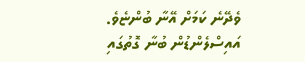ވެދޭނެ ކަމަށް އޭނާ ބުންޏެވެ.
އައިސްލެންޑުން ބުނާ ގޮތުގައި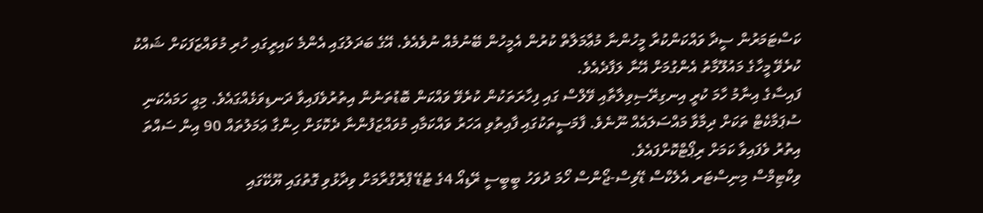ކަސްޓަމަރުން ސީދާ ވައްކަންކުރާ މީހުންނާ މުޢާމަލާތް ކުރުން އެމީހުން ބޭނުމެއް ނުވެއެވެ. އޭގެ ބަދަލުގައި އެންމެ ކައިރީގައި ހުރި މުވައްޒަފަކަށް ޝައްކު ކުރެވޭ މީހާގެ މައުލޫމާތު އެންގުމަށް އޭނާ ލަފާދެއެވެ.
ފައިސާގެ އިނާމު ހާމަ ކުރީ އިނގިރޭސިވިލާތާއި ވޭލްސް ގައި ފިހާރަތަކުން ކުރެވޭ ވައްކަން ބޮޑުތަނުން އިތުރުވެފައިވާ ދަނޑިވަޅެއްގައެވެ. މިއީ ހަމައެކަނި ސުޕަމާކެޓް ތަކަށް ދިމާވާ މައްސަލައެއް ނޫނެވެ. ފާމަސީތަކުގައި ފާއިތުވި އަހަރު ވައްކަމާއި މުވައްޒަފުންނާ ދެކޮޅަށް ހިންގާ ޢަމަލުތައް 90 އިން ސައްތަ އިތުރު ވެފައިވާ ކަމަށް ރިޕޯޓްކޮށްފައެވެ.
ވިކްޓިމްސް މިނިސްޓަރ އެލެކްސް ޑޭވިސް-ޖޯންސް ހޯމަ ދުވަހު ބީބީސީ ރޭޑިއޯ 4ގެ ޓުޑޭ ޕްރޮގްރާމަށް ވިދާޅުވި ގޮތުގައި ޔޫކޭގައި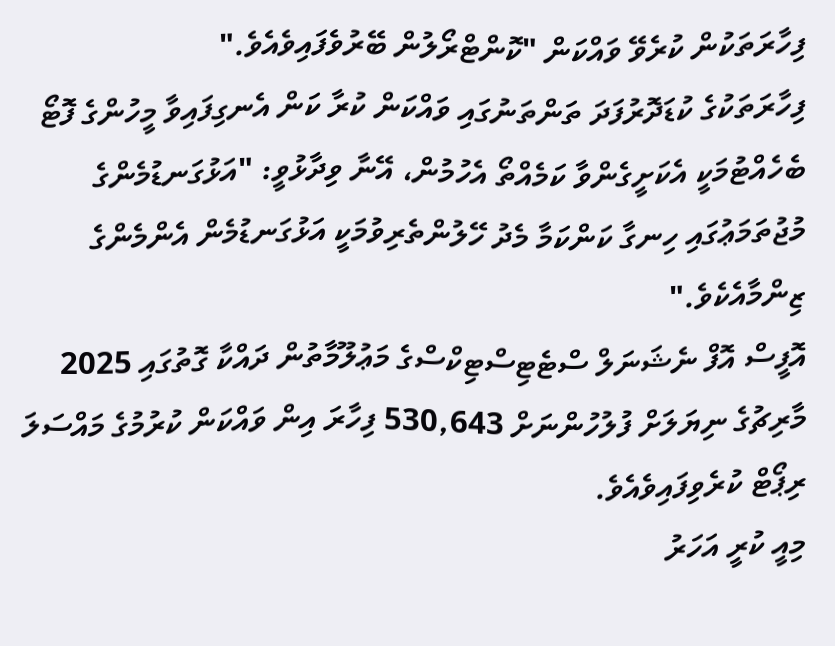ފިހާރަތަކުން ކުރެވޭ ވައްކަން "ކޮންޓްރޯލުން ބޭރުވެފައިވެއެވެ."
ފިހާރަތަކުގެ ކުޑަދޮރުފަދަ ތަންތަނުގައި ވައްކަން ކުރާ ކަން އެނގިފައިވާ މީހުންގެ ފޮޓޯ ބެހެއްޓުމަކީ އެކަށީގެންވާ ކަމެއްތޯ އެހުމުން، އޭނާ ވިދާޅުވީ: "އަޅުގަނޑުމެންގެ މުޖުތަމަޢުގައި ހިނގާ ކަންކަމާ މެދު ހޭލުންތެރިވުމަކީ އަޅުގަނޑުމެން އެންމެންގެ ޒިންމާއެކެވެ."
އޮފީސް އޮފް ނެޝަނަލް ސްޓެޓިސްޓިކްސްގެ މަޢުލޫމާތުން ދައްކާ ގޮތުގައި 2025 މާރިޗުގެ ނިޔަލަށް ފުލުހުންނަށް 530,643 ފިހާރަ އިން ވައްކަން ކުރުމުގެ މައްސަލަ ރިޕޯޓް ކުރެވިފައިވެއެވެ.
މިއީ ކުރީ އަހަރު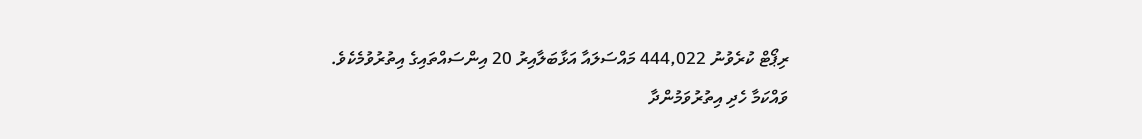ރިޕޯޓް ކުރެވުނު 444,022 މައްސަލައާ އަޅާބަލާއިރު 20 އިންސައްތައިގެ އިތުރުވުމެކެވެ.
ވައްކަމާ ހެދި އިތުރުވަމުންދާ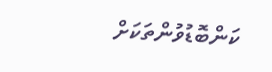ކަންބޮޑުވުންތަކަށް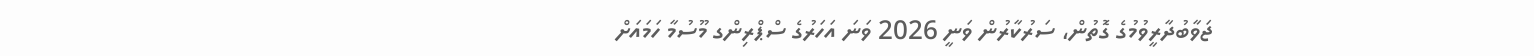ޖަވާބުދާރީވުމުގެ ގޮތުން، ސަރުކާރުން ވަނީ 2026 ވަނަ އަހަރުގެ ސްޕްރިންގ މޫސުމާ ހަމައަށް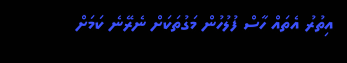އިތުރު އެތައް ހާސް ފުލުހުން މަގުތަކަށް ނެރޭނެ ކަމަށް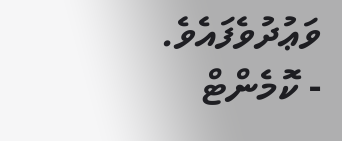ވަޢުދުވެފައެވެ.
- ކޮމެންޓް